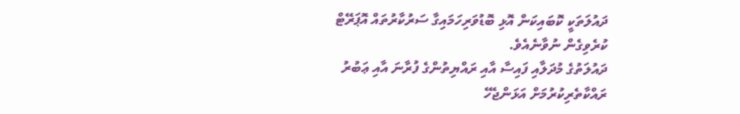ދައުލަތަކީ ކޮބައިކަން އޮޅި ބޮޑުވަރިހަމައިގާ ސަރުކާރުތައް އޮޕަރޭޓް ކުރެވިގެން ނުވާނެއެވެ.
ދައުލަތުގެ މުދަލާއި ފައިސާ އާއި ރައްޔިތުންގެ ފުރާނަ އާއި ޢަބުރު ރައްކާތެރިކުރުމަށް އަޅަންޖެހޭ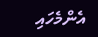އެންމެހައި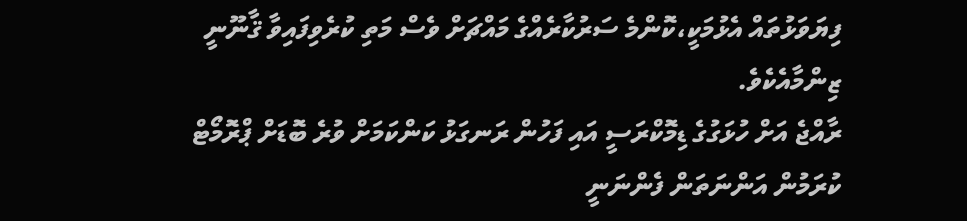ފިޔަވަޅުތައް އެޅުމަކީ،ކޮންމެ ސަރުކާރެއްގެ މައްޗަށް ވެސް މަތި ކުރެވިފައިވާ ޤާނޫނީ ޒިންމާއެކެވެ.
ރާއްޖެ އަށް ހުޅަގުގެ ޑިމޮކްރަސީ އައި ފަހުން ރަނގަޅު ކަންކަމަށް ވުރެ ބޮޑަށް ޕްރޮމޯޓް ކުރަމުން އަންނަތަން ފެންނަނީ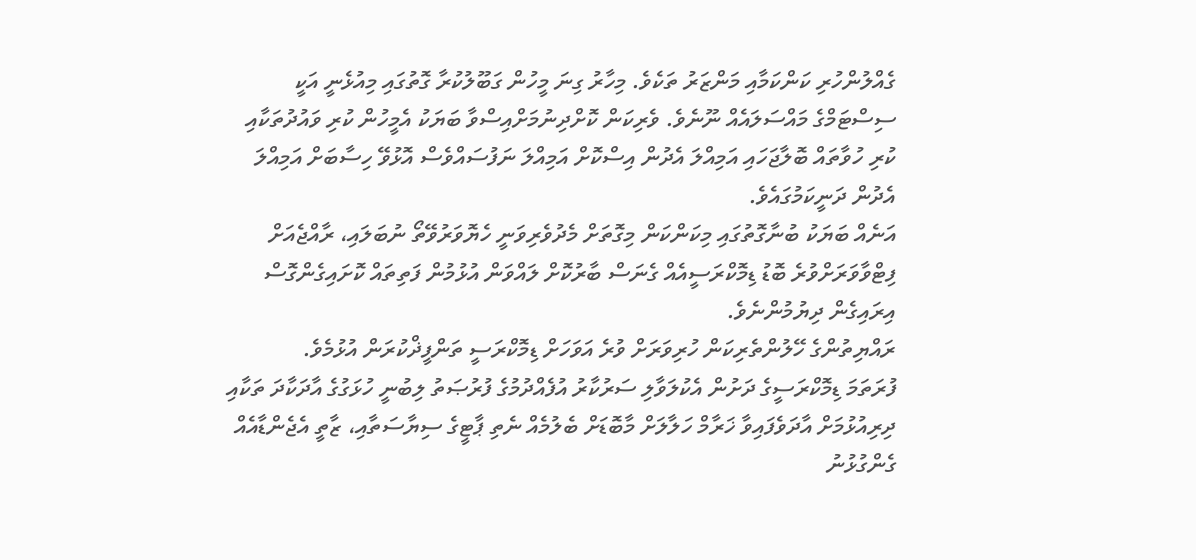ގެއްލުންހުރި ކަންކަމާއި މަންޒަރު ތަކެވެ. މިހާރު ގިނަ މީހުން ގަބޫލުކުރާ ގޮތުގައި މިއުޅެނީ އަކީ ސިސްޓަމްގެ މައްސަލައެއް ނޫނެވެ. ވެރިކަން ކޮށްދިނުމަށްއިސްވާ ބަޔަކު އެމީހުން ކުރި ވައުދުތަކާއި ކުރި ހުވާތައް ބޮލާޖަހައި އަމިއްލަ އެދުން އިސްކޮށް އަމިއްލަ ނަފުސައްވެސް އޮޅުވޭ ހިސާބަށް އަމިއްލަ އެދުން ދަނީކަމުގައެވެ.
އަނެއް ބަޔަކު ބުނާގޮތުގައި މިކަންކަން މިގޮތަށް މެދުވެރިވަނީ ހެޔޮވަރުވޭތޯ ނުބަލައި، ރާއްޖެއަށް ފިޓްވާވަރަށްވުރެ ބޮޑު ޑިމޮކްރަސީއެއް ގެނަސް ބާރުކޮށް ލައްވަން އުޅުމުން ފަތިތައް ކޮށައިގެންގޮސް އިރައިގެން ދިޔުމުންނެވެ.
ރައްޔިތުންގެ ހޭލުންތެރިކަން ހުރިވަރަށް ވުރެ އަވަހަށް ޑިމޮކްރަސީ ތަންފީޛްކުރަން އުޅުމެވެ.
ފުރަތަމަ ޑިމޮކްރަސީގެ ދަށުން އެކުލަވާލި ސަރުކާރު އުފެއްދުމުގެ ފުރުޞަތު ލިބުނީ ހުޅަގުގެ އާދަކާދަ ތަކާއި ދިރިއުޅުމަށް އާދަވެފައިވާ ޚަރާމް ހަލާލަށް މާބޮޑަށް ބެލުމެއް ނެތި ޕާޓީގެ ސިޔާސަތާއި، ޒާތީ އެޖެންޑާއެއް ގެންގުޅުނު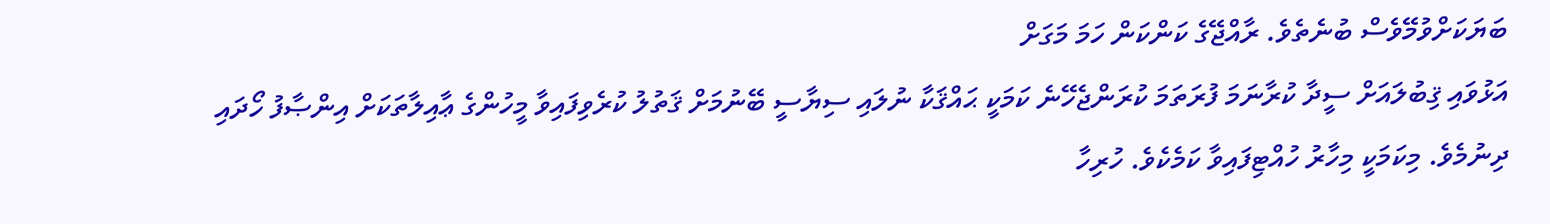ބަޔަކަށްވުމޭވެސް ބުނެތެވެ. ރާއްޖޭގެ ކަންކަން ހަމަ މަގަށް
އަޅުވައި ޤިބުލައަށް ސީދާ ކުރާނަމަ ފުރަތަމަ ކުރަންޖެހޭނެ ކަމަކީ ޙައްޤަކާ ނުލައި ސިޔާސީ ބޭނުމަށް ޤަތުލު ކުރެވިފައިވާ މީހުންގެ ޢާއިލާތަކަށް އިންޞާފު ހޯދައި ދިނުމެވެ. މިކަމަކީ މިހާރު ހުއްޓިފައިވާ ކަމެކެވެ. ހުރިހާ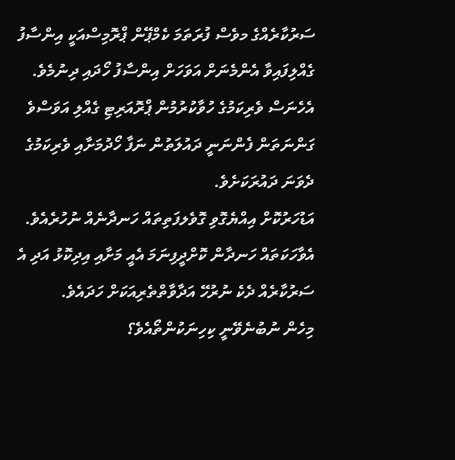ސަރުކާރެއްގެ މވެސް ފުރަތަމަ ކެމްޕޭން ޕްރޮމިސްއަކީ އިންސާފު ގެއްލިފައިވާ އެންމެނަށް އަވަހަށް އިންސާފު ހޯދައި ދިނުމެވެ.
އެހެނަސް ވެރިކަމުގެ ހުވާކުރުމުން ޕްރޮއަރިޓި ގެއްލި އަވަސްވެ ގަންނަތަން ފެންނަނީ ދައުލަތުން ނަފާ ހޯދުމަށާއި ވެރިކަމުގެ ދެވަނަ ދައުރަކަށެވެ.
އަޑުހަރުކޮށް އިއްޔެގޮވި ގޮވެލފަތިތައް ހަނދާނެއް ނުހުރެއެވެ. އެވާހަކަތައް ހަނދާން ކޮށްދީފިނަމަ އެއީ މަށާއި އިދިކޮޅު އަދި އެ ސަރުކާރެއް ދެކެ ނުރުހޭ އަދާވާތްތެރިއަކަށް ހަދައެވެ.
މިހެން ނުބުނެވޭނީ ކިހިނަކުންތޯއެވެ؟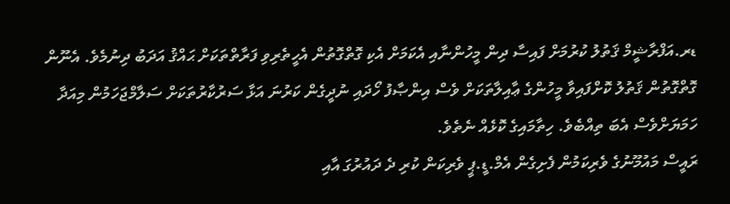ޑރ.އަފްރާޝީމް ޤަތުލު ކުރުމަށް ފައިސާ ދިން މީހުންނާއި އެކަމަށް އެކި ގޮތްގޮތުން އެހީތެރިވި ފަރާތްތަކަށް ޙައްޤު އަދަބު ދިނުމެވެ. އެނޫން ގޮތްގޮތުން ޤަތުލު ކޮށްފައިވާ މީހުންގެ ޢާއިލާތަކަށް ވެސް އިންޞާފު ހޯދައި ނުދީގެން ކަރުނަ އަޅާ ސަރުކާރުތަކަށް ސަލާމްޖަހަމުން މިއަދާ ހަމަޔަށްވެސް އެބަ ތިއްބެވެ. ހިތާމައިގެ ކޮޅެއް ނެތެވެ.
ރައީސް މައުމޫނުގެ ވެރިކަމުން ފެށިގެން އެމް.ޑީ.ޕީ ވެރިކަން ކުރި ދެ ދައުރުގަ އާއި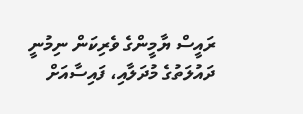ރައީސް ޔާމީންގެ ވެރިކަން ނިމުނީ ދައުލަތުގެ މުދަލާއި، ފައިސާއަށް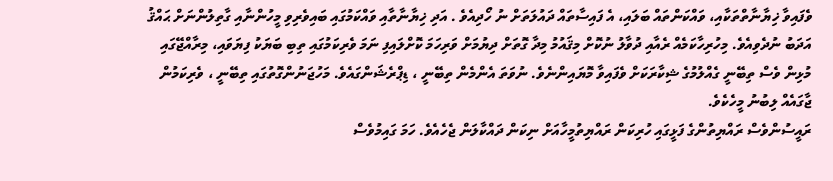ވެފައިވާ ޚިޔާނާތްތަކާއި، ވައްކަންތައް ބަލައި، އެ ފައިސާތައް ދައުލަތަށް ނު ހޯދިއެވެ . އަދި ޚިޔާނާތާއި ވައްކަމުގައި ބައިވެރިވި މީހުންނާއި ގާތިލުންނަށް ޙައްޤު އަދަބު ނުދެވިއެވެ. މިހުރިހާކަމެއް ރެއާއި ދުވާލު ނުކޮށް މިޤައުމު މިދާ ގޮތަށް ދިޔުމަށް ވަރިހަމަ ކޮށްލައިފި ނަމަ ވެރިކަމުގައި ތިބި ބަޔަކު ފިޔަވައި، މިރާއްޖޭގައި މުޅިން ވެސް ތިބޭނީ ގެއްލުމުގެ ޝިކާރަކަށް ވެފައިވާ މޮޔައިންނެވެ. ނުވަތަ އެންމެން ތިބޭނީ ، ޑިޕްރެޝަންގައެވެ. މަހުޖަނުންގޮތުގައި ތިބޭނީ ، ވެރިކަމުން ޖާގައެއް ލިބުނު މީހެކެވެ.
ރައީސުންވެސް ރައްޔިތުންގެ ފަޅީގައި ހުރިކަން ރައްޔިތުމީހާއަށް ނިކަން ދައްކާލަން ޖެހެއެވެ. ހަމަ ގައިމުވެސް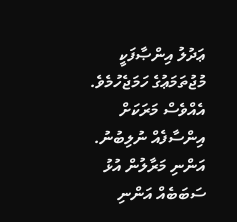ޢަދުލު އިންޞާފަކީ މުޖުތަމަޢުގެ ހަމަޖެހުމެވެ.
އެއްވެސް މަރަކަށް އިންސާފެއް ނުލިބުނު. އަންނި މަރާލުން އުޅު ސަބަބެއް އަންނި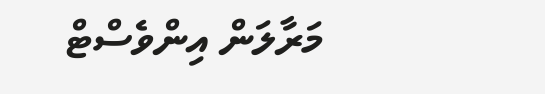މަރާލަން އިންވެސްޓް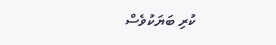ކުރި ބަޔަކުވެސް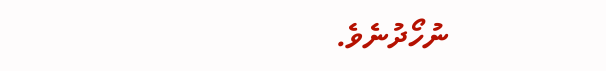ނުހޯދުނެވެ.